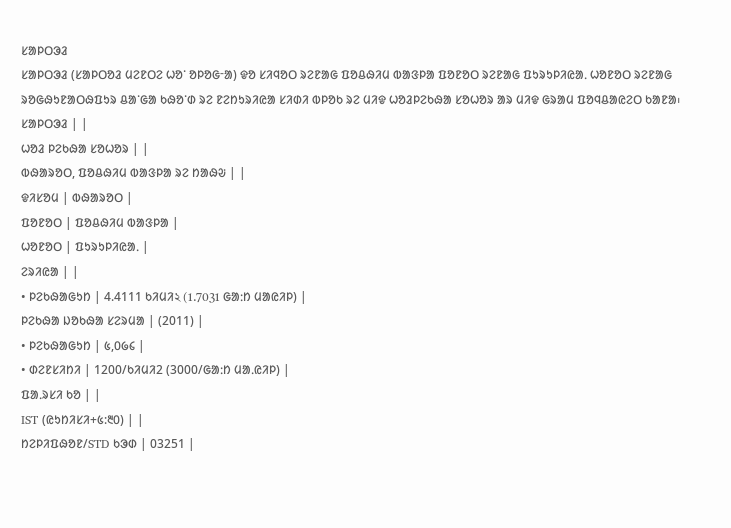ᱥᱟᱞᱛᱳᱲ
ᱥᱟᱞᱛᱳᱲ (ᱥᱟᱞᱛᱚᱲ ᱢᱮᱱᱛᱮ ᱦᱚᱸ ᱚᱞᱚᱜᱼᱟ) ᱫᱚ ᱥᱤᱧᱚᱛ ᱨᱮᱱᱟᱜ ᱯᱚᱪᱷᱤᱢ ᱵᱟᱝᱞᱟ ᱯᱚᱱᱚᱛ ᱨᱮᱱᱟᱜ ᱯᱩᱨᱩᱞᱤᱭᱟᱹ ᱦᱚᱱᱚᱛ ᱨᱮᱱᱟᱜ ᱨᱚᱜᱷᱩᱱᱟᱛᱷᱯᱩᱨ ᱪᱟᱸᱜᱟ ᱠᱷᱚᱸᱰ ᱨᱮ ᱱᱮᱴᱩᱨᱤᱭᱟ ᱥᱤᱰᱤ ᱵᱞᱚᱠ ᱨᱮ ᱢᱤᱫ ᱦᱚᱲᱞᱮᱠᱷᱟ ᱥᱚᱦᱚᱨ ᱟᱨ ᱢᱤᱫ ᱜᱨᱟᱢ ᱯᱚᱧᱪᱟᱭᱮᱛ ᱠᱟᱱᱟ᱾
ᱥᱟᱞᱛᱳᱲ | |
ᱦᱚᱲ ᱞᱮᱠᱷᱟ ᱥᱚᱦᱚᱨ | |
ᱵᱷᱟᱨᱚᱛ, ᱯᱚᱪᱷᱤᱢ ᱵᱟᱝᱞᱟ ᱨᱮ ᱴᱟᱷᱶ | |
ᱫᱤᱥᱚᱢ | ᱵᱷᱟᱨᱚᱛ |
ᱯᱚᱱᱚᱛ | ᱯᱚᱪᱷᱤᱢ ᱵᱟᱝᱞᱟ |
ᱦᱚᱱᱚᱛ | ᱯᱩᱨᱩᱞᱤᱭᱟᱹ |
ᱮᱨᱤᱭᱟ | |
• ᱞᱮᱠᱷᱟᱜᱩᱴ | 4.4111 ᱠᱤᱢᱤ২ (1.7031 ᱜᱟᱺᱴ ᱢᱟᱭᱤᱞ) |
ᱞᱮᱠᱷᱟ ᱡᱚᱠᱷᱟ ᱥᱮᱨᱢᱟ | (2011) |
• ᱞᱮᱠᱷᱟᱜᱩᱴ | ᱕,᱐᱙᱔ |
• ᱰᱮᱱᱥᱤᱴᱤ | 1200/ᱠᱤᱢᱤ2 (3000/ᱜᱟᱺᱴ ᱢᱟᱹᱭᱤᱞ) |
ᱯᱟᱹᱨᱥᱤ ᱠᱚ | |
IST (ᱭᱩᱴᱤᱥᱤ+᱕:᱓᱐) | |
ᱴᱮᱞᱤᱯᱷᱚᱱ/STD ᱠᱳᱰ | 03251 |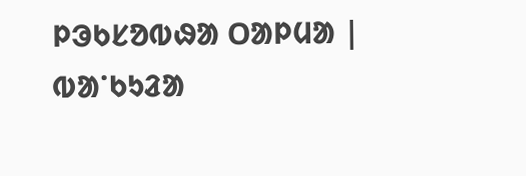ᱞᱳᱠᱥᱚᱵᱷᱟ ᱛᱟᱞᱢᱟ | ᱵᱟᱸᱠᱩᱲᱟ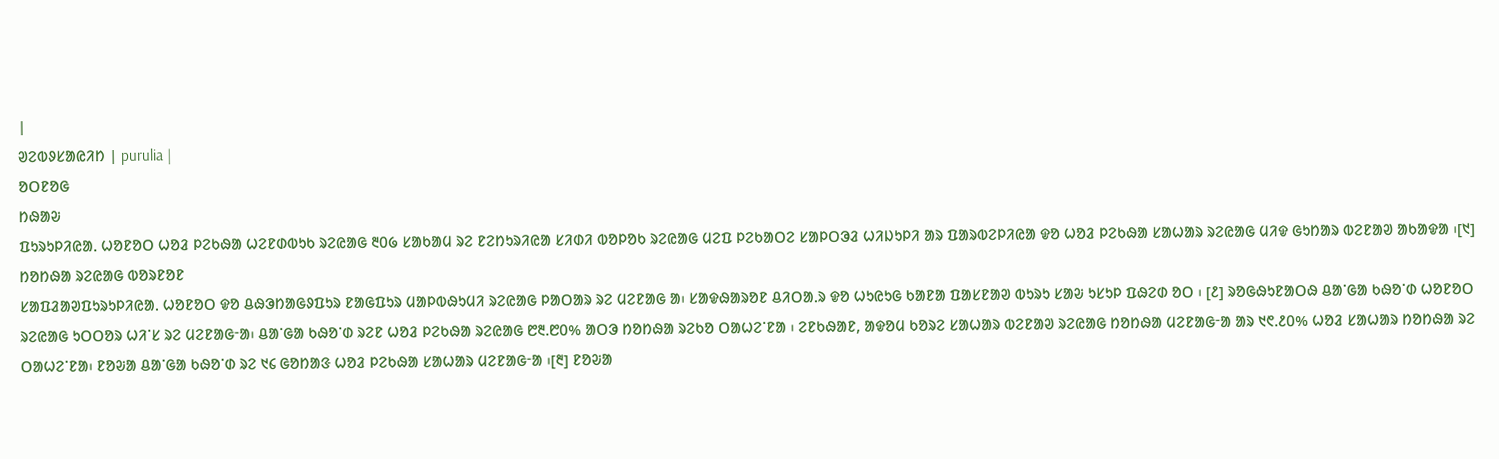|
ᱣᱮᱵᱽᱥᱟᱭᱤᱴ | purulia |
ᱚᱛᱱᱚᱜ
ᱴᱷᱟᱶ
ᱯᱩᱨᱩᱞᱤᱭᱟᱹ ᱦᱚᱱᱚᱛ ᱦᱚᱲ ᱞᱮᱠᱷᱟ ᱦᱮᱱᱰᱵᱩᱠ ᱨᱮᱭᱟᱜ ᱓᱐᱙ ᱥᱟᱠᱟᱢ ᱨᱮ ᱱᱮᱴᱩᱨᱤᱭᱟ ᱥᱤᱰᱤ ᱵᱚᱞᱚᱠ ᱨᱮᱭᱟᱜ ᱢᱮᱯ ᱞᱮᱠᱟᱛᱮ ᱥᱟᱞᱛᱳᱲ ᱦᱤᱡᱩᱞᱤ ᱟᱨ ᱯᱟᱨᱵᱮᱞᱤᱭᱟ ᱫᱚ ᱦᱚᱲ ᱞᱮᱠᱷᱟ ᱥᱟᱦᱟᱨ ᱨᱮᱭᱟᱜ ᱢᱤᱫ ᱜᱩᱴᱟᱨ ᱵᱮᱱᱟᱣ ᱟᱠᱟᱫᱟ ᱾[᱑]
ᱴᱚᱴᱷᱟ ᱨᱮᱭᱟᱜ ᱵᱚᱨᱱᱚᱱ
ᱥᱟᱯᱲᱟᱣᱯᱩᱨᱩᱞᱤᱭᱟᱹ ᱦᱚᱱᱚᱛ ᱫᱚ ᱪᱷᱳᱴᱟᱜᱽᱯᱩᱨ ᱱᱟᱜᱯᱩᱨ ᱢᱟᱞᱵᱷᱩᱢᱤ ᱨᱮᱭᱟᱜ ᱞᱟᱛᱟᱨ ᱨᱮ ᱢᱮᱱᱟᱜ ᱟ᱾ ᱥᱟᱫᱷᱟᱨᱚᱱ ᱪᱤᱛᱟᱹᱨ ᱫᱚ ᱦᱩᱭᱩᱜ ᱠᱟᱱᱟ ᱯᱟᱥᱱᱟᱣ ᱵᱩᱨᱩ ᱥᱟᱶ ᱩᱥᱩᱞ ᱯᱷᱮᱰ ᱚᱛ ᱾ [᱒] ᱨᱚᱜᱷᱩᱱᱟᱛᱷ ᱪᱟᱸᱜᱟ ᱠᱷᱚᱸᱰ ᱦᱚᱱᱚᱛ ᱨᱮᱭᱟᱜ ᱩᱛᱛᱚᱨ ᱦᱤᱸᱥ ᱨᱮ ᱢᱮᱱᱟᱜᱼᱟ᱾ ᱪᱟᱸᱜᱟ ᱠᱷᱚᱸᱰ ᱨᱮᱱ ᱦᱚᱲ ᱞᱮᱠᱷᱟ ᱨᱮᱭᱟᱜ ᱘᱓.᱘᱐% ᱟᱛᱳ ᱴᱚᱴᱷᱟ ᱨᱮᱠᱚ ᱛᱟᱦᱮᱸᱱᱟ ᱾ ᱮᱱᱠᱷᱟᱱ, ᱟᱫᱚᱢ ᱠᱚᱨᱮ ᱥᱟᱦᱟᱨ ᱵᱮᱱᱟᱣ ᱨᱮᱭᱟᱜ ᱴᱚᱴᱷᱟ ᱢᱮᱱᱟᱜᱼᱟ ᱟᱨ ᱑᱖.᱒᱐% ᱦᱚᱲ ᱥᱟᱦᱟᱨ ᱴᱚᱴᱷᱟ ᱨᱮ ᱛᱟᱦᱮᱸᱱᱟ᱾ ᱱᱚᱶᱟ ᱪᱟᱸᱜᱟ ᱠᱷᱚᱸᱰ ᱨᱮ ᱑᱔ ᱜᱚᱴᱟᱝ ᱦᱚᱲ ᱞᱮᱠᱷᱟ ᱥᱟᱦᱟᱨ ᱢᱮᱱᱟᱜᱼᱟ ᱾[᱓] ᱱᱚᱶᱟ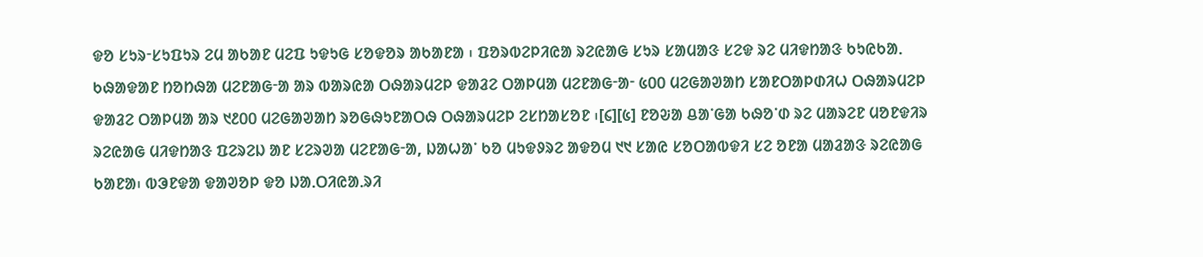ᱫᱚ ᱥᱩᱨᱼᱥᱩᱯᱩᱨ ᱮᱢ ᱟᱠᱟᱱ ᱢᱮᱯ ᱩᱫᱩᱜ ᱥᱚᱫᱚᱨ ᱟᱠᱟᱱᱟ ᱾ ᱯᱚᱨᱵᱮᱞᱤᱭᱟ ᱨᱮᱭᱟᱜ ᱥᱩᱨ ᱥᱟᱢᱟᱝ ᱥᱮᱫ ᱨᱮ ᱢᱤᱫᱴᱟᱝ ᱠᱩᱭᱠᱟᱹ ᱠᱷᱟᱫᱟᱱ ᱴᱚᱴᱷᱟ ᱢᱮᱱᱟᱜᱼᱟ ᱟᱨ ᱵᱟᱨᱭᱟ ᱛᱷᱟᱨᱢᱮᱞ ᱫᱟᱲᱮ ᱛᱟᱞᱢᱟ ᱢᱮᱱᱟᱜᱼᱟᱼ ᱕᱐᱐ ᱢᱮᱜᱟᱣᱟᱴ ᱥᱟᱱᱛᱟᱞᱰᱤᱦ ᱛᱷᱟᱨᱢᱮᱞ ᱫᱟᱲᱮ ᱛᱟᱞᱢᱟ ᱟᱨ ᱑᱒᱐᱐ ᱢᱮᱜᱟᱣᱟᱴ ᱨᱚᱜᱷᱩᱱᱟᱛᱷ ᱛᱷᱟᱨᱢᱮᱞ ᱮᱥᱴᱟᱥᱚᱱ ᱾[᱔][᱕] ᱱᱚᱶᱟ ᱪᱟᱸᱜᱟ ᱠᱷᱚᱸᱰ ᱨᱮ ᱢᱟᱨᱮᱱ ᱢᱚᱱᱫᱤᱨ ᱨᱮᱭᱟᱜ ᱢᱤᱫᱴᱟᱝ ᱯᱮᱨᱮᱡ ᱟᱱ ᱥᱮᱨᱣᱟ ᱢᱮᱱᱟᱜᱼᱟ, ᱡᱟᱦᱟᱸ ᱠᱚ ᱢᱩᱫᱽᱨᱮ ᱟᱫᱚᱢ ᱑᱑ ᱥᱟᱭ ᱥᱚᱛᱟᱵᱫᱤ ᱥᱮ ᱚᱱᱟ ᱢᱟᱲᱟᱝ ᱨᱮᱭᱟᱜ ᱠᱟᱱᱟ᱾ ᱵᱳᱱᱫᱟ ᱫᱟᱣᱚᱞ ᱫᱚ ᱡᱟᱹᱛᱤᱭᱟᱹᱨᱤ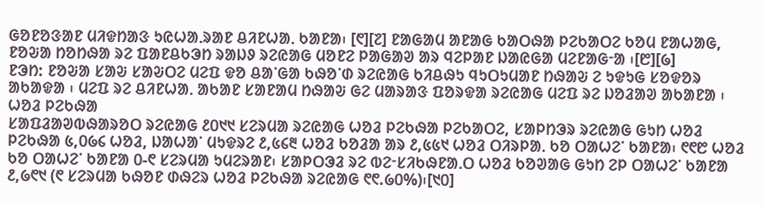ᱜᱚᱱᱚᱝᱟᱱ ᱢᱤᱫᱴᱟᱝ ᱩᱭᱦᱟᱹᱨᱟᱱ ᱪᱤᱱᱦᱟᱹ ᱠᱟᱱᱟ᱾ [᱖][᱗] ᱱᱟᱜᱟᱢ ᱟᱱᱟᱜ ᱠᱟᱛᱷᱟ ᱞᱮᱠᱟᱛᱮ ᱠᱚᱢ ᱱᱟᱦᱟᱜ, ᱱᱚᱶᱟ ᱴᱚᱴᱷᱟ ᱨᱮ ᱯᱟᱱᱪᱠᱳᱴ ᱨᱟᱡᱽ ᱨᱮᱭᱟᱜ ᱢᱚᱱᱮ ᱞᱟᱜᱟᱣ ᱟᱨ ᱧᱮᱞᱟᱱ ᱡᱟᱭᱜᱟ ᱢᱮᱱᱟᱜᱼᱟ ᱾[᱘][᱙]
ᱱᱳᱴ: ᱱᱚᱶᱟ ᱥᱟᱶ ᱥᱟᱶᱛᱮ ᱢᱮᱯ ᱫᱚ ᱪᱟᱸᱜᱟ ᱠᱷᱚᱸᱰ ᱨᱮᱭᱟᱜ ᱠᱤᱪᱷᱩ ᱧᱩᱛᱩᱢᱟᱱ ᱴᱷᱟᱶ ᱮ ᱩᱫᱩᱜ ᱥᱚᱫᱚᱨ ᱟᱠᱟᱫᱟ ᱾ ᱢᱮᱯ ᱨᱮ ᱪᱤᱱᱦᱟᱹ ᱟᱠᱟᱱ ᱥᱟᱱᱟᱢ ᱴᱷᱟᱶ ᱜᱮ ᱢᱟᱨᱟᱝ ᱯᱚᱨᱫᱟ ᱨᱮᱭᱟᱜ ᱢᱮᱯ ᱨᱮ ᱡᱚᱲᱟᱣ ᱟᱠᱟᱱᱟ ᱾
ᱦᱚᱲ ᱞᱮᱠᱷᱟ
ᱥᱟᱯᱲᱟᱣᱵᱷᱟᱨᱚᱛ ᱨᱮᱭᱟᱜ ᱒᱐᱑᱑ ᱥᱮᱨᱢᱟ ᱨᱮᱭᱟᱜ ᱦᱚᱲ ᱞᱮᱠᱷᱟ ᱞᱮᱠᱟᱛᱮ, ᱥᱟᱞᱴᱳᱨ ᱨᱮᱭᱟᱜ ᱜᱩᱴ ᱦᱚᱲ ᱞᱮᱠᱷᱟ ᱕,᱐᱙᱔ ᱦᱚᱲ, ᱡᱟᱦᱟᱸ ᱢᱩᱫᱨᱮ ᱒,᱕᱔᱓ ᱦᱚᱲ ᱠᱚᱲᱟ ᱟᱨ ᱒,᱕᱕᱑ ᱦᱚᱲ ᱛᱤᱨᱞᱟᱹ ᱠᱚ ᱛᱟᱦᱮᱸ ᱠᱟᱱᱟ᱾ ᱖᱖᱘ ᱦᱚᱲ ᱠᱚ ᱛᱟᱦᱮᱸ ᱠᱟᱱᱟ ᱐-᱖ ᱥᱮᱨᱢᱟ ᱩᱢᱮᱨᱟᱱ᱾ ᱥᱟᱞᱛᱳᱲ ᱨᱮ ᱵᱮᱼᱥᱤᱠᱷᱱᱟᱹᱛ ᱦᱚᱲ ᱠᱚᱣᱟᱜ ᱜᱩᱴ ᱮᱞ ᱛᱟᱦᱮᱸ ᱠᱟᱱᱟ ᱒,᱙᱖᱑ (᱖ ᱥᱮᱨᱢᱟ ᱠᱷᱚᱱ ᱰᱷᱮᱨ ᱦᱚᱲ ᱞᱮᱠᱷᱟ ᱨᱮᱭᱟᱜ ᱖᱖.᱙᱐%)᱾[᱑᱐]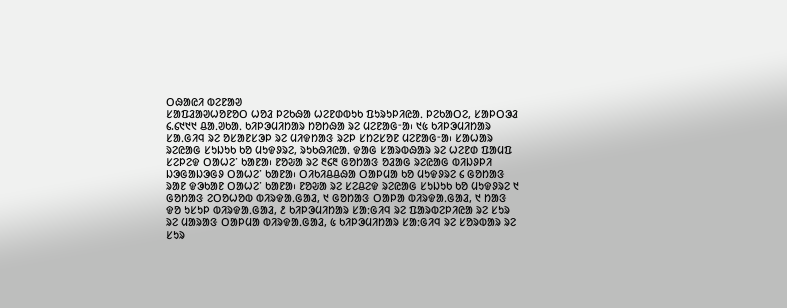ᱛᱷᱟᱭᱤ ᱵᱮᱱᱟᱣ
ᱥᱟᱯᱲᱟᱣᱦᱚᱱᱚᱛ ᱦᱚᱲ ᱞᱮᱠᱷᱟ ᱦᱮᱱᱰᱵᱩᱠ ᱯᱩᱨᱩᱞᱤᱭᱟᱹ ᱞᱮᱠᱟᱛᱮ, ᱥᱟᱞᱛᱳᱲ ᱔.᱔᱑᱑᱑ ᱪᱟᱹᱣᱠᱟᱹ ᱠᱤᱞᱳᱢᱤᱴᱟᱨ ᱴᱚᱴᱷᱟ ᱨᱮ ᱢᱮᱱᱟᱜᱼᱟ᱾ ᱑᱕ ᱠᱤᱞᱳᱢᱤᱴᱟᱨ ᱥᱟᱹᱜᱤᱧ ᱨᱮ ᱚᱥᱟᱱᱥᱳᱞ ᱨᱮ ᱢᱤᱫᱴᱟᱝ ᱨᱮᱞ ᱥᱴᱮᱥᱚᱱ ᱢᱮᱱᱟᱜᱼᱟ᱾ ᱥᱟᱦᱟᱨ ᱨᱮᱭᱟᱜ ᱥᱩᱡᱩᱠ ᱠᱚ ᱢᱩᱫᱽᱨᱮ, ᱨᱩᱠᱷᱤᱭᱟᱹ ᱫᱟᱜ ᱥᱟᱨᱵᱷᱟᱨ ᱨᱮ ᱦᱮᱱᱰ ᱯᱟᱢᱯ ᱥᱮᱞᱮᱫ ᱛᱟᱦᱮᱸ ᱠᱟᱱᱟ᱾ ᱱᱚᱶᱟ ᱨᱮ ᱓᱔᱓ ᱜᱚᱴᱟᱝ ᱚᱲᱟᱜ ᱨᱮᱭᱟᱜ ᱵᱤᱡᱽᱞᱤ ᱡᱳᱜᱟᱡᱳᱜᱽ ᱛᱟᱦᱮᱸ ᱠᱟᱱᱟ᱾ ᱛᱤᱠᱤᱪᱪᱷᱟ ᱛᱟᱞᱢᱟ ᱠᱚ ᱢᱩᱫᱽᱨᱮ ᱔ ᱜᱚᱴᱟᱝ ᱨᱟᱱ ᱫᱳᱠᱟᱱ ᱛᱟᱦᱮᱸ ᱠᱟᱱᱟ᱾ ᱱᱚᱶᱟ ᱨᱮ ᱥᱮᱪᱮᱫ ᱨᱮᱭᱟᱜ ᱥᱩᱡᱩᱠ ᱠᱚ ᱢᱩᱫᱽᱨᱮ ᱑ ᱜᱚᱴᱟᱝ ᱮᱛᱚᱦᱚᱵ ᱵᱤᱨᱫᱟᱹᱜᱟᱲ, ᱑ ᱜᱚᱴᱟᱝ ᱛᱟᱞᱟ ᱵᱤᱨᱫᱟᱹᱜᱟᱲ, ᱑ ᱴᱟᱝ ᱫᱚ ᱩᱥᱩᱞ ᱵᱤᱨᱫᱟᱹᱜᱟᱲ, ᱒ ᱠᱤᱞᱳᱢᱤᱴᱟᱨ ᱥᱟᱺᱜᱤᱧ ᱨᱮ ᱯᱟᱨᱵᱮᱞᱤᱭᱟ ᱨᱮ ᱥᱩᱨ ᱨᱮ ᱢᱟᱨᱟᱝ ᱛᱟᱞᱢᱟ ᱵᱤᱨᱫᱟᱹᱜᱟᱲ, ᱕ ᱠᱤᱞᱳᱢᱤᱴᱟᱨ ᱥᱟᱺᱜᱤᱧ ᱨᱮ ᱥᱚᱨᱵᱟᱨ ᱨᱮ ᱥᱩᱨ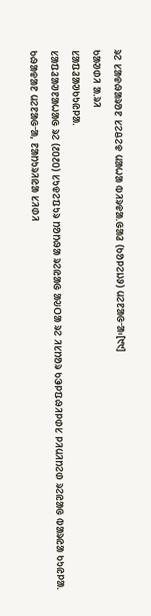ᱨᱮ ᱥᱟᱫᱷᱟᱨᱚᱱ ᱥᱮᱪᱮᱫ ᱢᱟᱦᱟ ᱵᱤᱨᱫᱟᱹᱜᱟᱲ (ᱠᱚᱞᱮᱡᱽ) ᱢᱮᱱᱟᱜᱼᱟ᱾[᱑᱑]
ᱠᱟᱣᱰᱤ ᱟᱹᱨᱤ
ᱥᱟᱯᱲᱟᱣᱠᱩᱭᱞᱟᱹ
ᱥᱟᱯᱲᱟᱣᱱᱟᱦᱟᱜ ᱨᱮ (᱒᱐᱒᱐) ᱥᱩᱫᱮᱯᱩᱨ ᱴᱚᱴᱷᱟ ᱨᱮᱭᱟᱜ ᱟᱶᱛᱟ ᱨᱮ ᱤᱥᱴᱚᱨ ᱠᱳᱞᱯᱷᱤᱞᱰᱥ ᱞᱤᱢᱤᱴᱮᱰ ᱨᱮᱭᱟᱜ ᱵᱟᱨᱭᱟ ᱠᱩᱭᱞᱟᱹ ᱠᱷᱟᱫᱟᱱ ᱢᱮᱱᱟᱜᱼᱟ, ᱱᱟᱴᱩᱨᱤᱭᱟ ᱥᱤᱰᱤ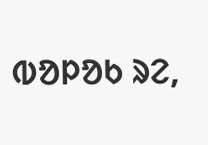ᱵᱚᱞᱚᱠ ᱨᱮ,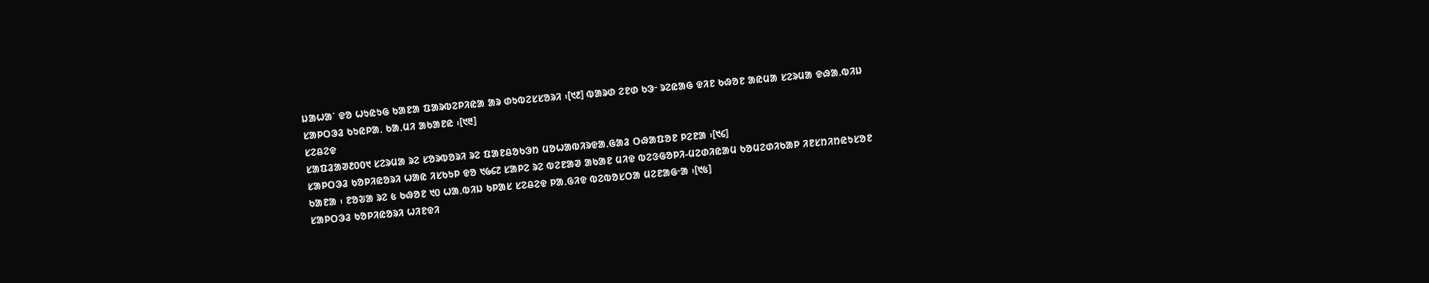ᱡᱟᱦᱟᱸ ᱫᱚ ᱦᱩᱭᱩᱜ ᱠᱟᱱᱟ ᱯᱟᱨᱵᱮᱞᱤᱭᱟ ᱟᱨ ᱰᱩᱵᱮᱥᱥᱚᱨᱤ ᱾[᱑᱒] ᱵᱟᱨᱰ ᱮᱱᱰ ᱠᱳᱼ ᱨᱮᱭᱟᱜ ᱫᱤᱱ ᱠᱷᱚᱱ ᱟᱭᱢᱟ ᱥᱮᱨᱢᱟ ᱫᱷᱟᱹᱵᱤᱡ ᱥᱟᱞᱛᱳᱲ ᱠᱩᱭᱞᱟᱹ ᱠᱟᱹᱢᱤ ᱟᱠᱟᱱᱭ ᱾[᱑᱓]
ᱥᱮᱪᱮᱫ
ᱥᱟᱯᱲᱟᱣ᱒᱐᱐᱑ ᱥᱮᱨᱢᱟ ᱨᱮ ᱥᱚᱨᱵᱚᱨᱤ ᱨᱮ ᱯᱟᱱᱪᱚᱠᱳᱴ ᱢᱚᱦᱟᱵᱤᱨᱫᱟᱹᱜᱟᱲ ᱛᱷᱟᱯᱚᱱ ᱞᱮᱱᱟ ᱾[᱑᱔]
ᱥᱟᱞᱛᱳᱲ ᱠᱚᱞᱤᱭᱚᱨᱤ ᱦᱟᱭ ᱤᱥᱠᱩᱞ ᱫᱚ ᱑᱙᱔᱗ ᱥᱟᱞᱮ ᱨᱮ ᱵᱮᱱᱟᱣ ᱟᱠᱟᱱ ᱢᱤᱫ ᱵᱮᱝᱜᱚᱞᱤ-ᱢᱮᱰᱤᱭᱟᱢ ᱠᱚᱢᱮᱰᱤᱠᱟᱞ ᱤᱱᱥᱴᱤᱴᱭᱩᱥᱚᱱ ᱠᱟᱱᱟ ᱾ ᱱᱚᱶᱟ ᱨᱮ ᱕ ᱠᱷᱚᱱ ᱑᱐ ᱦᱟᱹᱵᱤᱡ ᱠᱞᱟᱥ ᱥᱮᱪᱮᱫ ᱞᱟᱹᱜᱤᱫ ᱵᱮᱵᱚᱥᱛᱟ ᱢᱮᱱᱟᱜᱼᱟ ᱾[᱑᱕]
ᱥᱟᱞᱛᱳᱲ ᱠᱚᱞᱤᱭᱚᱨᱤ ᱦᱤᱱᱫᱤ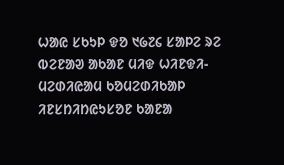ᱦᱟᱭ ᱥᱠᱩᱞ ᱫᱚ ᱑᱙᱗᱔ ᱥᱟᱞᱮ ᱨᱮ ᱵᱮᱱᱟᱣ ᱟᱠᱟᱱ ᱢᱤᱫ ᱦᱤᱱᱫᱤ-ᱢᱮᱰᱤᱭᱟᱢ ᱠᱚᱢᱮᱰᱤᱠᱟᱞ ᱤᱱᱥᱴᱤᱴᱭᱩᱥᱚᱱ ᱠᱟᱱᱟ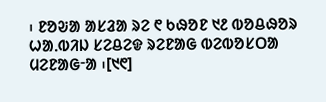᱾ ᱱᱚᱶᱟ ᱟᱥᱲᱟ ᱨᱮ ᱖ ᱠᱷᱚᱱ ᱑᱒ ᱵᱚᱪᱷᱚᱨ ᱦᱟᱹᱵᱤᱡ ᱥᱮᱪᱮᱫ ᱨᱮᱱᱟᱜ ᱵᱮᱵᱚᱥᱛᱟ ᱢᱮᱱᱟᱜᱼᱟ ᱾[᱑᱖]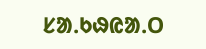ᱥᱟᱹᱠᱷᱭᱟᱹᱛ